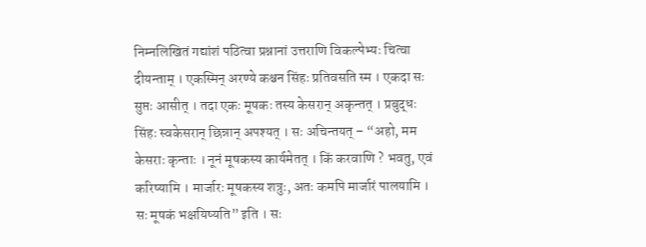निम्नलिखितं गद्यांशं पठित्वा प्रश्नानां उत्तराणि विकल्पेभ्यः चित्वा दीयन्ताम् । एकस्मिन् अरण्ये कश्चन सिंहः प्रतिवसति स्म । एकदा सः सुप्तः आसीत् । तदा एकः मूषकः तस्य केसरान् अकृन्तत् । प्रबुद्धः सिंहः स्वकेसरान् छिन्नान् अपश्यत् । सः अचिन्तयत् – “अहो, मम केसराः कृन्ताः । नूनं मूषकस्य कार्यमेतत् । किं करवाणि ? भवतु, एवं करिष्यामि । मार्जारः मूषकस्य शत्रुः, अतः कमपि मार्जारं पालयामि । सः मूषकं भक्षयिष्यति” इति । सः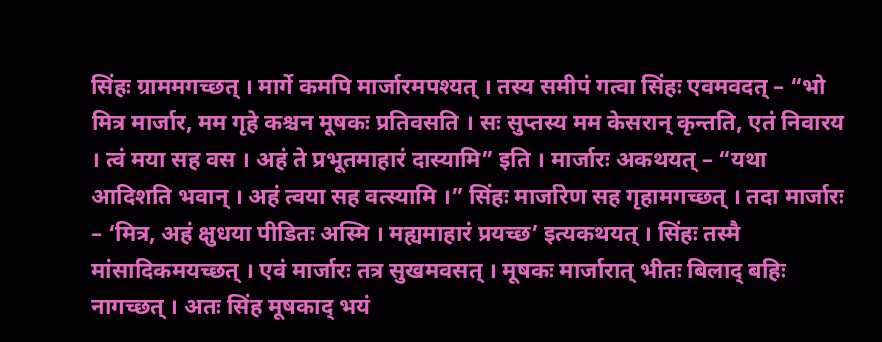सिंहः ग्राममगच्छत् । मार्गे कमपि मार्जारमपश्यत् । तस्य समीपं गत्वा सिंहः एवमवदत् – “भो मित्र मार्जार, मम गृहे कश्चन मूषकः प्रतिवसति । सः सुप्तस्य मम केसरान् कृन्तति, एतं निवारय । त्वं मया सह वस । अहं ते प्रभूतमाहारं दास्यामि” इति । मार्जारः अकथयत् – “यथा आदिशति भवान् । अहं त्वया सह वत्स्यामि ।” सिंहः मार्जारेण सह गृहामगच्छत् । तदा मार्जारः – ‘मित्र, अहं क्षुधया पीडितः अस्मि । मह्यमाहारं प्रयच्छ’ इत्यकथयत् । सिंहः तस्मै मांसादिकमयच्छत् । एवं मार्जारः तत्र सुखमवसत् । मूषकः मार्जारात् भीतः बिलाद् बहिः नागच्छत् । अतः सिंह मूषकाद् भयं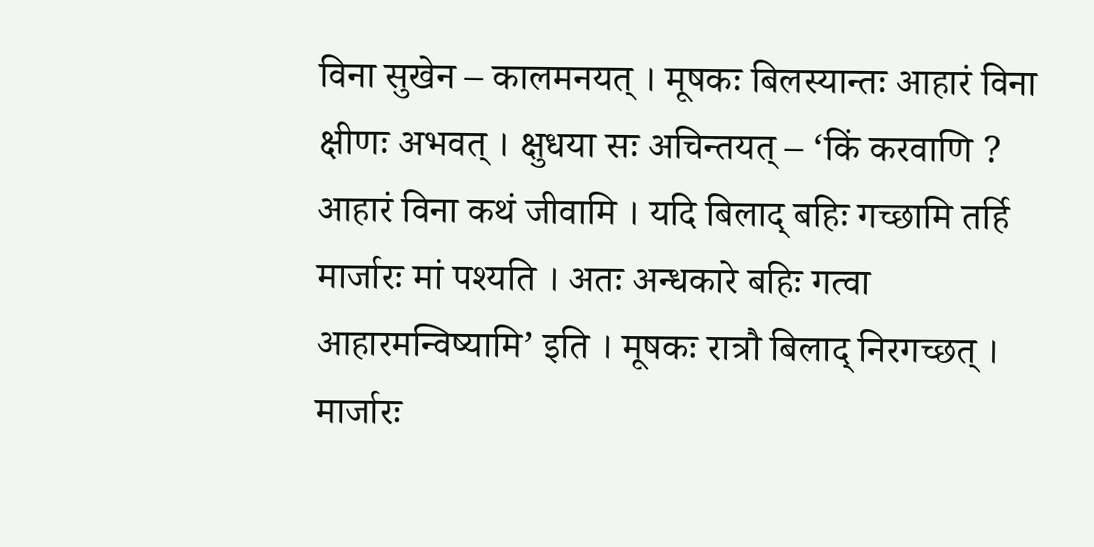विना सुखेन – कालमनयत् । मूषकः बिलस्यान्तः आहारं विना क्षीणः अभवत् । क्षुधया सः अचिन्तयत् – ‘किं करवाणि ? आहारं विना कथं जीवामि । यदि बिलाद् बहिः गच्छामि तर्हि मार्जारः मां पश्यति । अतः अन्धकारे बहिः गत्वा आहारमन्विष्यामि’ इति । मूषकः रात्रौ बिलाद् निरगच्छत् । मार्जारः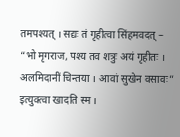तमपश्यत् । सद्यः तं गृहीत्वा सिंहमवदत् – “भो मृगराज, पश्य तव शत्रुः अयं गृहीतः । अलमिदानीं चिन्तया । आवां सुखेन वसावः” इत्युक्त्वा खादति स्म ।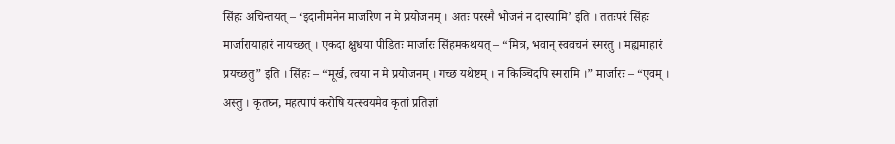सिंहः अचिन्तयत् – ‘इदानीमनेन मार्जारेण न मे प्रयोजनम् । अतः परस्मै भोजनं न दास्यामि’ इति । ततःपरं सिंहः मार्जारायाहारं नायच्छत् । एकदा क्षुधया पीडितः मार्जारः सिंहमकथयत् – “मित्र, भवान् स्ववचनं स्मरतु । मह्यमाहारं प्रयच्छतु” इति । सिंहः – “मूर्ख, त्वया न मे प्रयोजनम् । गच्छ यथेष्टम् । न किञ्चिदपि स्मरामि ।” मार्जारः – “एवम् । अस्तु । कृतघ्न, महत्पापं करोषि यत्स्वयमेव कृतां प्रतिज्ञां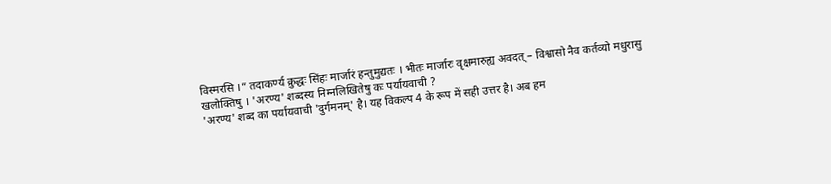विस्मरसि ।” तदाकर्ण्य क्रुद्धः सिंहः मार्जारं हन्तुमुद्यतः । भीतः मार्जारः वृक्षमारुह्य अवदत् – विश्वासो नैव कर्तव्यो मधुरासु खलोक्तिषु । 'अरण्य' शब्दस्य निम्नलिखितेषु कः पर्यायवाची ?
'अरण्य' शब्द का पर्यायवाची 'दुर्गमनम्' है। यह विकल्प 4 के रूप में सही उत्तर है। अब हम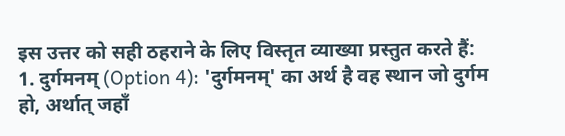इस उत्तर को सही ठहराने के लिए विस्तृत व्याख्या प्रस्तुत करते हैं: 1. दुर्गमनम् (Option 4): 'दुर्गमनम्' का अर्थ है वह स्थान जो दुर्गम हो, अर्थात् जहाँ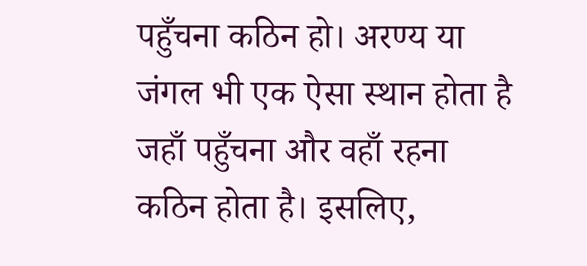पहुँचना कठिन हो। अरण्य या जंगल भी एक ऐसा स्थान होता है जहाँ पहुँचना और वहाँ रहना कठिन होता है। इसलिए,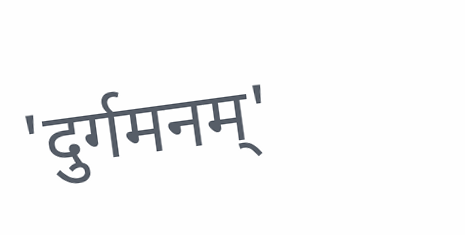'दुर्गमनम्'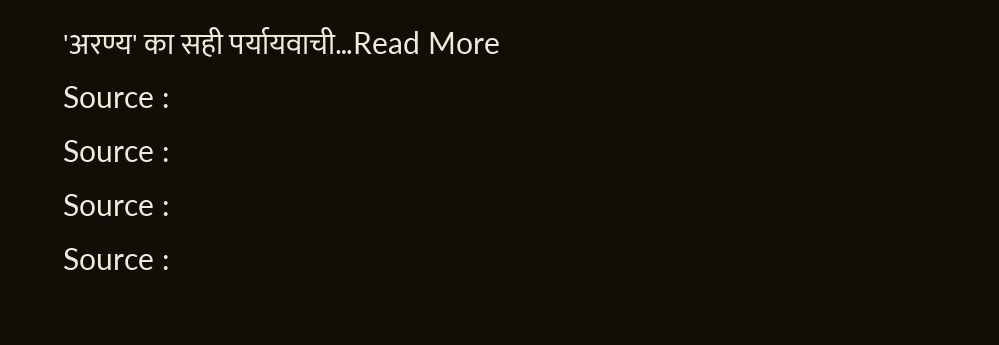'अरण्य' का सही पर्यायवाची…Read More
Source :
Source :
Source :
Source :